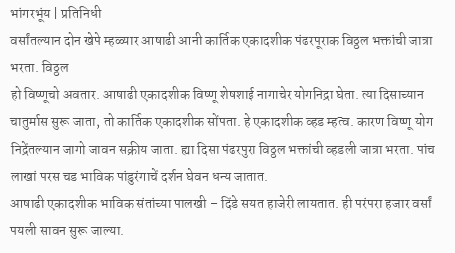भांगरभूंय | प्रतिनिधी
वर्सांतल्यान दोन खेपे म्हळ्यार आषाढी आनी कार्तिक एकादशीक पंढरपूराक विठ्ठल भक्तांची जात्रा भरता. विठ्ठल
हो विष्णूचो अवतार. आषाढी एकादशीक विष्णू शेषशाई नागाचेर योगनिद्रा घेता. त्या दिसाच्यान चातुर्मास सुरू जाता, तो कार्तिक एकादशीक सोंपता. हे एकादशीक व्हड म्हत्व. कारण विष्णू योग निद्रेंतल्यान जागो जावन सक्रीय जाता. ह्या दिसा पंढरपुरा विठ्ठल भक्तांची व्हडली जात्रा भरता. पांच लाखां परस चड भाविक पांडुरंगाचें दर्शन घेवन धन्य जातात.
आषाढी एकादशीक भाविक संतांच्या पालखी – दिंडे सयत हाजेरी लायतात. ही परंपरा हजार वर्सां पयली सावन सुरू जाल्या.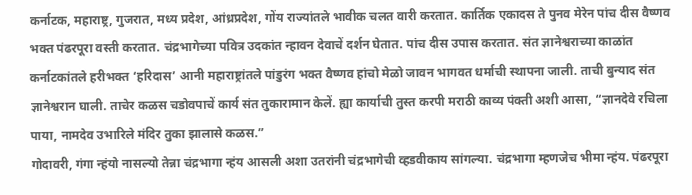कर्नाटक, महाराष्ट्र, गुजरात, मध्य प्रदेश, आंध्रप्रदेश, गोंय राज्यांतले भावीक चलत वारी करतात. कार्तिक एकादस ते पुनव मेरेन पांच दीस वैष्णव भक्त पंढरपूरा वस्ती करतात. चंद्रभागेच्या पवित्र उदकांत न्हावन देवाचें दर्शन घेतात. पांच दीस उपास करतात. संत ज्ञानेश्वराच्या काळांत कर्नाटकांतले हरीभक्त ‘हरिदास’ आनी महाराष्ट्रांतले पांडुरंग भक्त वैष्णव हांचो मेळो जावन भागवत धर्माची स्थापना जाली. ताची बुन्याद संत ज्ञानेश्वरान घाली. ताचेर कळस चडोवपाचें कार्य संत तुकारामान केलें. ह्या कार्याची तुस्त करपी मराठी काव्य पंक्ती अशी आसा, “ज्ञानदेवे रचिला पाया, नामदेव उभारिले मंदिर तुका झालासे कळस.”
गोदावरी, गंगा न्हंयो नासल्यो तेन्ना चंद्रभागा न्हंय आसली अशा उतरांनी चंद्रभागेची व्हडवीकाय सांगल्या. चंद्रभागा म्हणजेच भीमा न्हंय. पंढरपूरा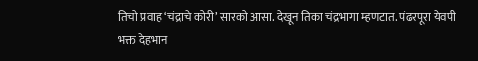तिचो प्रवाह ‘चंद्राचे कोरी’ सारको आसा. देखून तिका चंद्रभागा म्हणटात. पंढरपूरा येवपी भक्त देहभान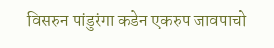विसरुन पांडुरंगा कडेन एकरुप जावपाचो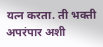यत्न करता. ती भक्ती अपरंपार अशी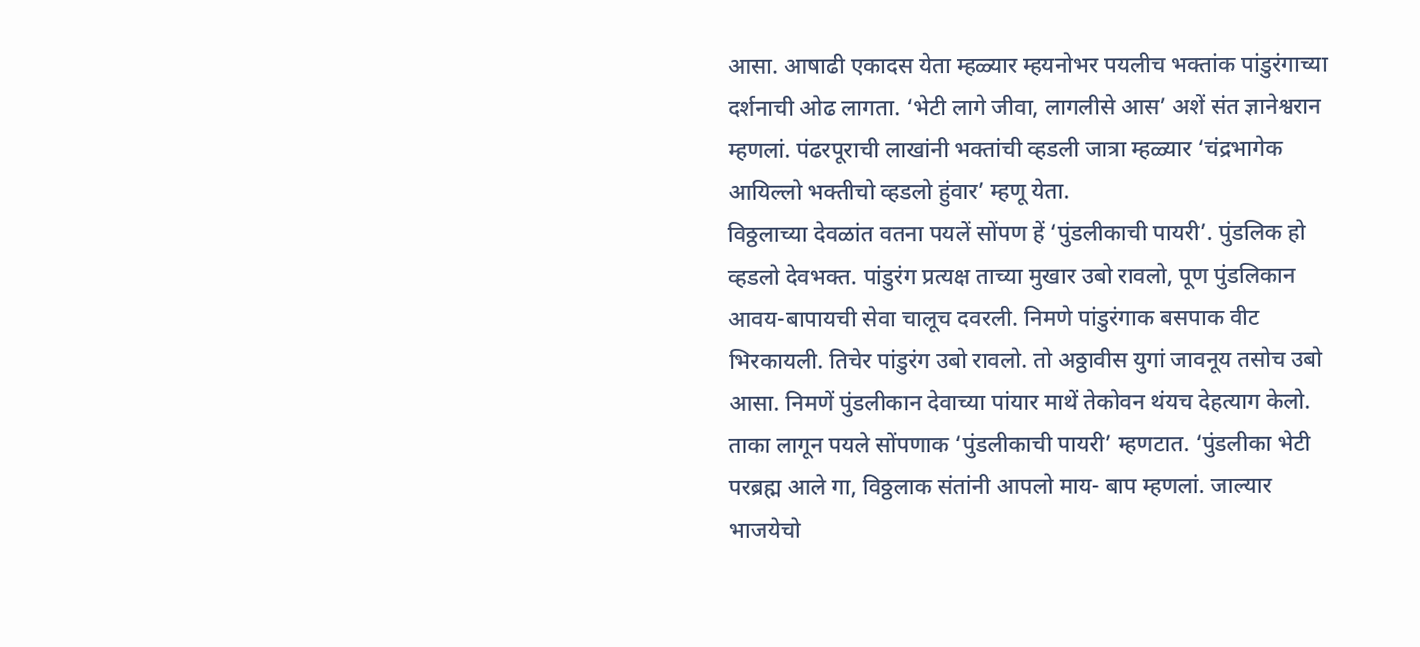आसा. आषाढी एकादस येता म्हळ्यार म्हयनोभर पयलीच भक्तांक पांडुरंगाच्या दर्शनाची ओढ लागता. ‘भेटी लागे जीवा, लागलीसे आस’ अशें संत ज्ञानेश्वरान म्हणलां. पंढरपूराची लाखांनी भक्तांची व्हडली जात्रा म्हळ्यार ‘चंद्रभागेक आयिल्लो भक्तीचो व्हडलो हुंवार’ म्हणू येता.
विठ्ठलाच्या देवळांत वतना पयलें सोंपण हें ‘पुंडलीकाची पायरी’. पुंडलिक हो व्हडलो देवभक्त. पांडुरंग प्रत्यक्ष ताच्या मुखार उबो रावलो, पूण पुंडलिकान आवय-बापायची सेवा चालूच दवरली. निमणे पांडुरंगाक बसपाक वीट भिरकायली. तिचेर पांडुरंग उबो रावलो. तो अठ्ठावीस युगां जावनूय तसोच उबो आसा. निमणें पुंडलीकान देवाच्या पांयार माथें तेकोवन थंयच देहत्याग केलो. ताका लागून पयले सोंपणाक ‘पुंडलीकाची पायरी’ म्हणटात. ‘पुंडलीका भेटी परब्रह्म आले गा, विठ्ठलाक संतांनी आपलो माय- बाप म्हणलां. जाल्यार भाजयेचो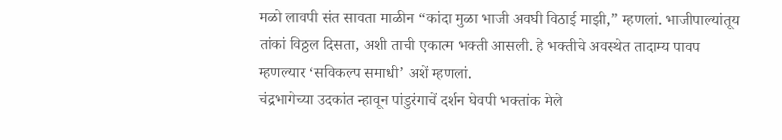मळो लावपी संत सावता माळीन “कांदा मुळा भाजी अवघी विठाई माझी,” म्हणलां. भाजीपाल्यांतूय तांकां विठ्ठल दिसता, अशी ताची एकात्म भक्ती आसली. हे भक्तीचे अवस्थेत तादाम्य पावप म्हणल्यार ‘सविकल्प समाधी’ अशें म्हणलां.
चंद्रभागेच्या उदकांत न्हावून पांडुरंगाचें दर्शन घेवपी भक्तांक मेले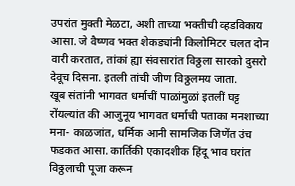उपरांत मुक्ती मेळटा, अशी ताच्या भक्तीची व्हडविकाय आसा. जे वैष्णव भक्त शेकड्यांनी किलोमिटर चलत दोन वारी करतात, तांकां ह्या संवसारांत विठ्ठला सारको दुसरो देवूच दिसना. इतली तांची जीण विठ्ठलमय जाता.
खूब संतांनी भागवत धर्माचीं पाळांमुळां इतलीं घट्ट रोंयल्यांत की आजुनूय भागवत धर्माची पताका मनशाच्या मना- काळजांत, धर्मिक आनी सामजिक जिणेंत उंच फडकत आसा. कार्तिकी एकादशीक हिंदू भाव घरांत विठ्ठलाची पूजा करून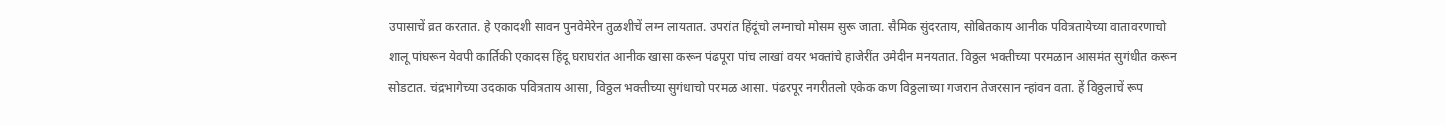उपासाचें व्रत करतात. हे एकादशी सावन पुनवेमेरेन तुळशीचें लग्न लायतात. उपरांत हिंदूंचो लग्नाचो मोसम सुरू जाता. सैमिक सुंदरताय, सोबितकाय आनीक पवित्रतायेच्या वातावरणाचो शालू पांघरून येवपी कार्तिकी एकादस हिंदू घराघरांत आनीक खासा करून पंढपूरा पांच लाखां वयर भक्तांचे हाजेरींत उमेदीन मनयतात. विठ्ठल भक्तीच्या परमळान आसमंत सुगंधीत करून सोडटात. चंद्रभागेच्या उदकाक पवित्रताय आसा, विठ्ठल भक्तीच्या सुगंधाचो परमळ आसा. पंढरपूर नगरीतलो एकेक कण विठ्ठलाच्या गजरान तेजरसान न्हांवन वता. हें विठ्ठलाचें रूप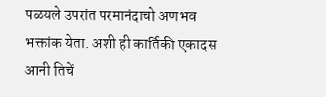पळयले उपरांत परमानंदाचो अणभव भक्तांक येता. अशी ही कार्तिकी एकादस आनी तिचें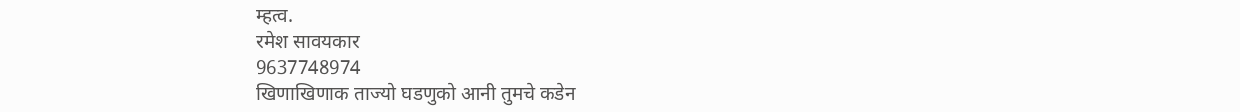म्हत्व.
रमेश सावयकार
9637748974
खिणाखिणाक ताज्यो घडणुको आनी तुमचे कडेन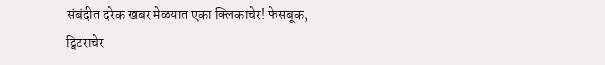संबंदीत दरेक खबर मेळयात एका क्लिकाचेर! फेसबूक, ट्विटराचेर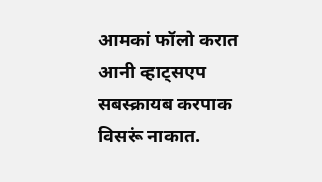आमकां फॉलो करात आनी व्हाट्सएप सबस्क्रायब करपाक विसरूं नाकात.